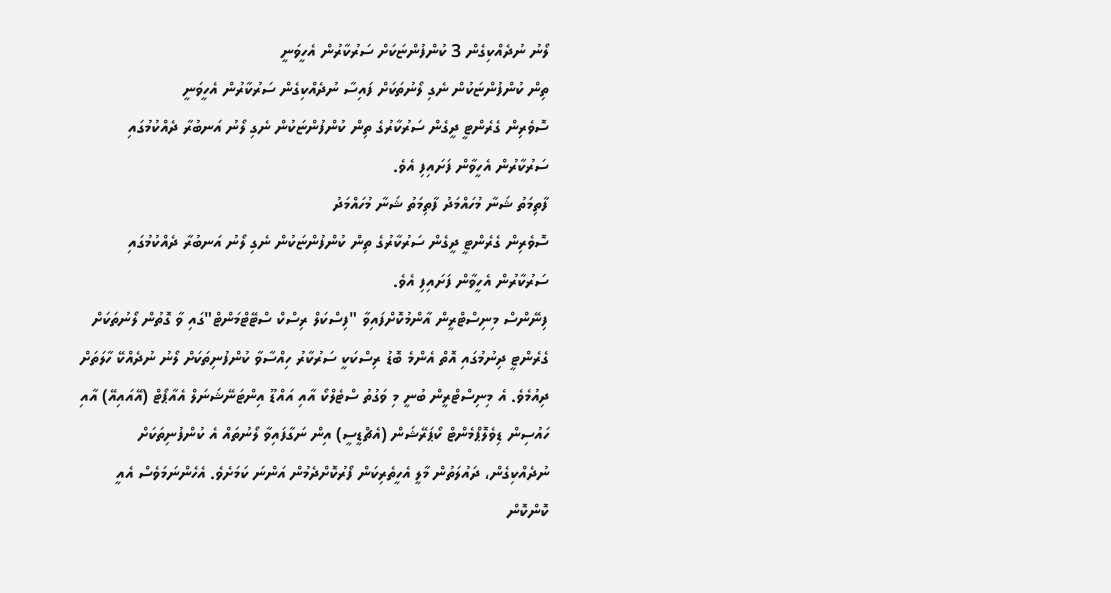ލޯނު ނުދެއްކިގެން 3 ކުންފުންޏަކަށް ސަރުކާރުން އެހީވަނީ
ތިން ކުންފުންޏަކުން ނެގި ލޯނުތަކަށް ފައިސާ ނުދެއްކިގެން ސަރުކާރުން އެހީވަނީ
ސޮވެރިން ގެރެންޓީ ދީގެން ސަރުކާރުގެ ތިން ކުންފުންޏަކުން ނެގި ލޯނު އަނބުރާ ދެއްކުމުގައި ސަރުކާރުން އެހީވާން ފަށައިފި އެވެ.
ފާތިމަތު ޝަނާ މުހައްމަދު ފާތިމަތު ޝަނާ މުހައްމަދު
ސޮވެރިން ގެރެންޓީ ދީގެން ސަރުކާރުގެ ތިން ކުންފުންޏަކުން ނެގި ލޯނު އަނބުރާ ދެއްކުމުގައި ސަރުކާރުން އެހީވާން ފަށައިފި އެވެ.
ފިނޭންސް މިނިސްޓްރީން އާންމުކޮށްފައިވާ "ފިސްކަލް ރިސްކް ސްޓޭޓްމަންޓް"ގައި ވާ ގޮތުން ލޯނުތަކަށް ގެރެންޓީ ދިނުމުގައި އޮތް އެންމެ ބޮޑު ރިސްކަކީ ސަރުކާރު ހިއްސާވާ ކުންފުނިތަކަށް ލޯނު ނުދެއްކޭ ހާލަތަށް ދިއުމެވެ. އެ މިނިސްޓްރީން ބުނީ މި ވަގުތު ސްޓެލްކޯ އާއި އައްޑޫ އިންޓަނޭޝަނަލް އެއާޕޯޓް (އޭއައިއޭ) އާއި ހައުސިން ޑިވެލޮޕްމެންޓް ކޯޕަރޭޝަން (އެޗްޑީސީ) އިން ނަގާފައިވާ ލޯނުތައް އެ ކުންފުނިތަކަށް ނުދެއްކިގެން، ދައުލަތުން މާލީ އެހީތެރިކަން ފޯރުކޮށްދެމުން އަންނަ ކަމަށެވެ. އެހެންނަމަވެސް އެއީ ކޮންކޮން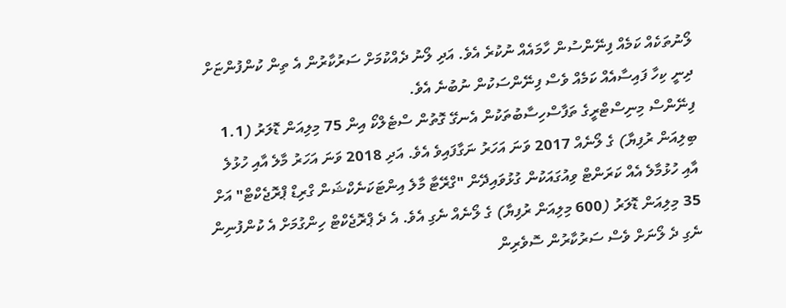ލޯނުތަކެއް ކަމެއް ފިނޭންސުން ހާމައެއް ނުކުރެ އެވެ. އަދި ލޯނު ދެއްކުމަށް ސަރުކާރުން އެ ތިން ކުންފުންޏަށް ދިނީ ކިހާ ފައިސާއެއް ކަމެއް ވެސް ފިނޭންސަކުން ނުބުނެ އެވެ.
ފިނޭންސް މިނިސްޓްރީގެ ތަފާސްހިސާބުތަކުން އެނގޭ ގޮތުން ސްޓެލްކޯ އިން 75 މިލިއަން ޑޮލަރު (1.1 ބިލިއަން ރުފިޔާ) ގެ ލޯނެއް 2017 ވަނަ އަހަރު ނަގާފައިވެ އެވެ. އަދި 2018 ވަނަ އަހަރު މާލެ އާއި ހުޅުލެ އާއި ހުޅުމާލެ އެއް ކަރަންޓް ވިއުގައަކުން ގުޅުވައިދޭން "ގްރޭޓާ މާލެ އިންޓަކަނެކްޝަން ގްރިޑް ޕްރޮޖެކްޓް" އަށް 35 މިލިއަން ޑޮލަރު (600 މިލިއަން ރުފިޔާ) ގެ ލޯނެއް ނެގި އެވެ. އެ ދެ ޕްރޮޖެކްޓް ހިންގުމަށް އެ ކުންފުނިން ނެގި ދެ ލޯނަށް ވެސް ސަރުކާރުން ސޮވެރިން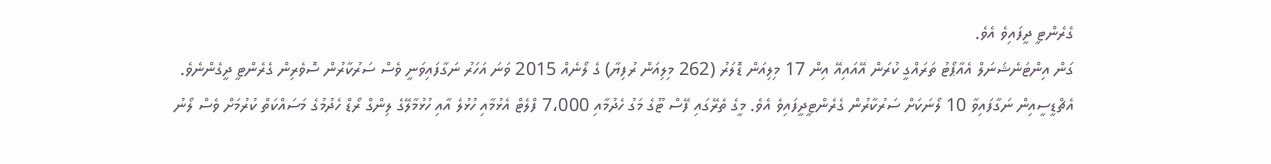ގެރެންޓީ ދީފައިވެ އެވެ.
ގަން އިންޓަނެޝަނަލް އެއާޕޯޓު ތަރައްގީ ކުރަން އޭއައިއޭ އިން 17 މިލިއަން ޑޮލަރު (262 މިލިއަން ރުފިޔާ) ގެ ލޯނެއް 2015 ވަނަ އަހަރު ނަގާފައިވަނީ ވެސް ސަރުކާރުން ސޮވެރިން ގެރެންޓީ ދީގެންނެވެ.
އެޗްޑީސީއިން ނަގާފައިވާ 10 ލޯނަކަށް ސަރުކާރުން ގެރެންޓީދީފައިވެ އެވެ. މީގެ ތެރޭގައި ފޭސް ޓޫގެ މަގު ހެދުމާއި 7،000 ފްލެޓް އެޅުމާއި ހުޅުލެ އާއި ހުޅުމާލޭގެ ލިންގް ރޯޑް ހެދުމުގެ މަސައްކަތް ކުރުމަށް ވެސް ލޯނު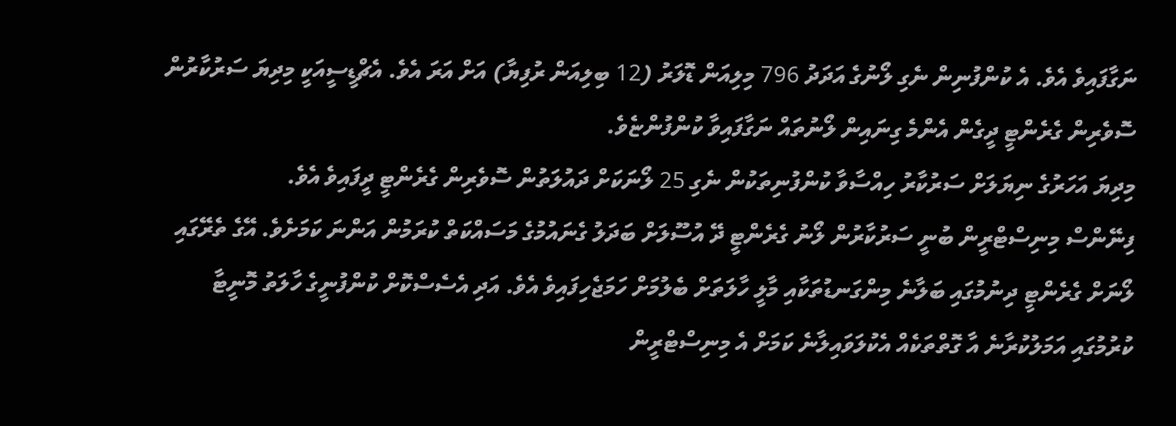ނަގާފައިވެ އެވެ. އެ ކުންފުނިން ނެގި ލޯނުގެ އަދަދު 796 މިލިއަން ޑޮލަރު (12 ބިލިއަން ރުފިޔާ) އަށް އަރަ އެވެ. އެޗްޑީސީއަކީ މިދިޔަ ސަރުކާރުން ސޮވެރިން ގެރެންޓީ ދީގެން އެންމެ ގިނައިން ލޯނުތައް ނަގާފައިވާ ކުންފުންޏެވެ.
މިދިޔަ އަހަރުގެ ނިޔަލަށް ސަރުކާރު ހިއްސާވާ ކުންފުނިތަކުން ނެގި 25 ލޯނަކަށް ދައުލަތުން ސޮވެރިން ގެރެންޓީ ދީފައިވެ އެވެ.
ފިނޭންސް މިނިސްޓްރީން ބުނީ ސަރުކާރުން ލޯނު ގެރެންޓީ ދޭ އުސޫލަށް ބަދަލު ގެނައުމުގެ މަސައްކަތް ކުރަމުން އަންނަ ކަމަށެވެ. އޭގެ ތެރޭގައި ލޯނަށް ގެރެންޓީ ދިނުމުގައި ބަލާނެ މިންގަނޑުތަކާއި މާލީ ހާލަތަށް ބެލުމަށް ހަމަޖެހިފައިވެ އެވެ. އަދި އެސެސްކޮށް ކުންފުނީގެ ހާލަތު މޮނީޓާ ކުރުމުގައި އަމަލުކުރާނެ އާ ގޮތްތަކެއް އެކުލަވައިލާނެ ކަމަށް އެ މިނިސްޓްރީން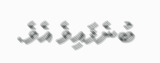ބުނެފައިވެ އެވެ.